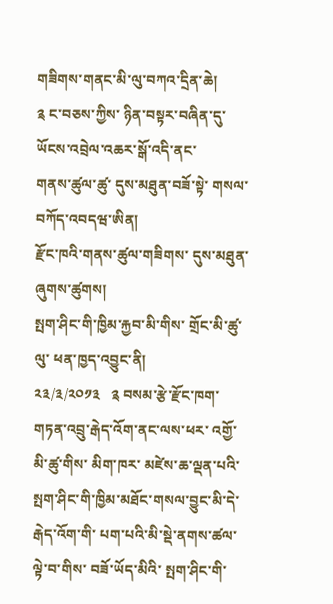གཟིགས་གནང་མི་ལུ་བཀའ་དྲིན་ཆེ།
༉ ང་བཅས་ཀྱིས་ ཉིན་བསྟར་བཞིན་དུ་
ཡོངས་འབྲེལ་འཆར་སྒོ་འདི་ནང་
གནས་ཚུལ་ཚུ་ དུས་མཐུན་བཟོ་སྟེ་ གསལ་བཀོད་འབདཝ་ཨིན།
རྫོང་ཁའི་གནས་ཚུལ་གཟིགས་ དུས་མཐུན་ཞུགས་ཚུགས།
སྤག་ཤིང་གི་ཁྱིམ་རྐྱབ་མི་གིས་ གྲོང་མི་ཚུ་ལུ་ ཕན་ཁྱད་འབྱུང་ནི།
༢༣/༣/༢༠༡༣   ༉ བསམ་རྩེ་རྫོང་ཁག་ གཏན་འབྲུ་རྒེད་འོག་ནང་ལས་ཕར་ འགྱོ་མི་ཚུ་གིས་ མིག་ཁར་ མཛེས་ཆ་ལྡན་པའི་ སྤག་ཤིང་གི་ཁྱིམ་མཐོང་གསལ་བྱུང་མི་དེ་ རྒེད་འོག་གི་ པག་པའི་མི་སྡེ་ནགས་ཚལ་ལྟེ་བ་གིས་ བཟོ་ཡོད་མིའི་ སྤག་ཤིང་གི་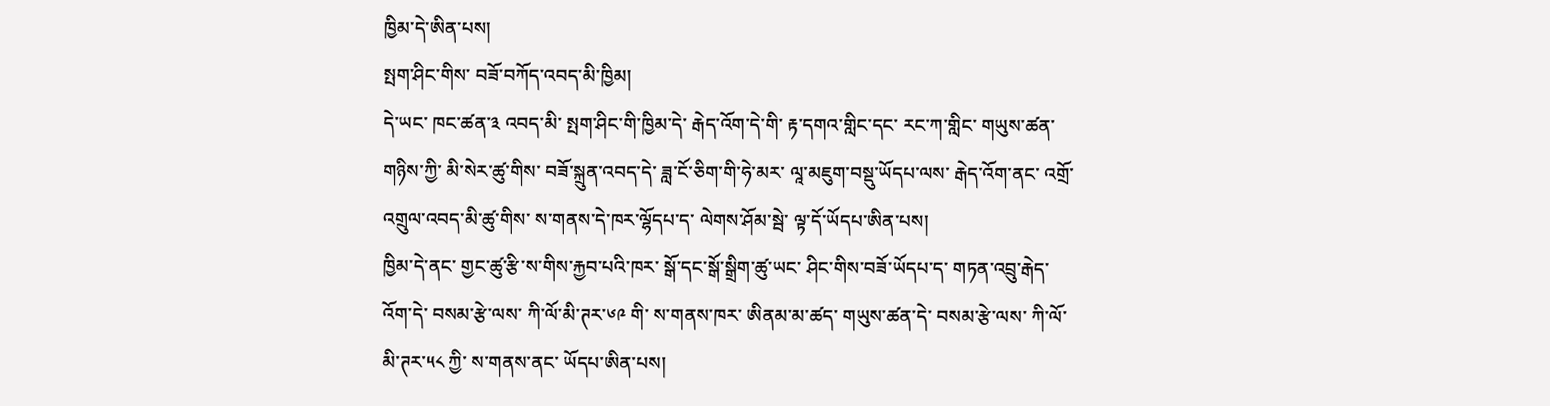ཁྱིམ་དེ་ཨིན་པས།
སྤག་ཤིང་གིས་ བཟོ་བཀོད་འབད་མི་ཁྱིམ།
དེ་ཡང་ ཁང་ཚན་༣ འབད་མི་ སྤག་ཤིང་གི་ཁྱིམ་དེ་ རྒེད་འོག་དེ་གི་ རྟ་དགའ་གླིང་དང་ རང་ཀ་གླིང་ གཡུས་ཚན་གཉིས་ཀྱི་ མི་སེར་ཚུ་གིས་ བཟོ་སྐྲུན་འབད་དེ་ ཟླ་ངོ་ཅིག་གི་ཧེ་མར་ ལཱ་མཇུག་བསྡུ་ཡོདཔ་ལས་ རྒེད་འོག་ནང་ འགྲོ་འགྲུལ་འབད་མི་ཚུ་གིས་ ས་གནས་དེ་ཁར་ལྷོདཔ་ད་ ལེགས་ཤོམ་སྦེ་ ལྟ་དོ་ཡོདཔ་ཨིན་པས།
ཁྱིམ་དེ་ནང་ གྱང་ཚུ་རྩི་ས་གིས་རྐྱབ་པའི་ཁར་ སྒོ་དང་སྒོ་སྒྲིག་ཚུ་ཡང་ ཤིང་གིས་བཟོ་ཡོདཔ་ད་ གཏན་འབྲུ་རྒེད་འོག་དེ་ བསམ་རྩེ་ལས་ ཀི་ལོ་མི་ཊར་༦༩ གི་ ས་གནས་ཁར་ ཨིནམ་མ་ཚད་ གཡུས་ཚན་དེ་ བསམ་རྩེ་ལས་ ཀི་ལོ་མི་ཊར་༥༨ ཀྱི་ ས་གནས་ནང་ ཡོདཔ་ཨིན་པས།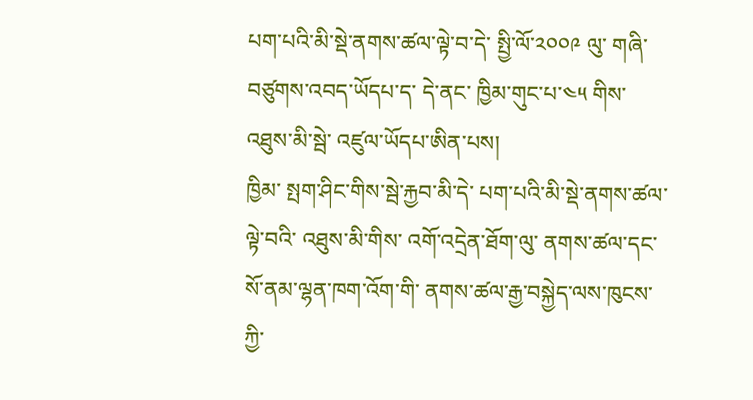པག་པའི་མི་སྡེ་ནགས་ཚལ་ལྟེ་བ་དེ་ སྤྱི་ལོ་༢༠༠༩ ལུ་ གཞི་བཙུགས་འབད་ཡོདཔ་ད་ དེ་ནང་ ཁྱིམ་གུང་པ་༤༥ གིས་ འཐུས་མི་སྦེ་ འཛུལ་ཡོདཔ་ཨིན་པས།
ཁྱིམ་ སྤག་ཤིང་གིས་སྦེ་རྐྱབ་མི་དེ་ པག་པའི་མི་སྡེ་ནགས་ཚལ་ལྟེ་བའི་ འཐུས་མི་གིས་ འགོ་འདྲེན་ཐོག་ལུ་ ནགས་ཚལ་དང་སོ་ནམ་ལྷན་ཁག་འོག་གི་ ནགས་ཚལ་རྒྱ་བསྐྱེད་ལས་ཁུངས་ཀྱི་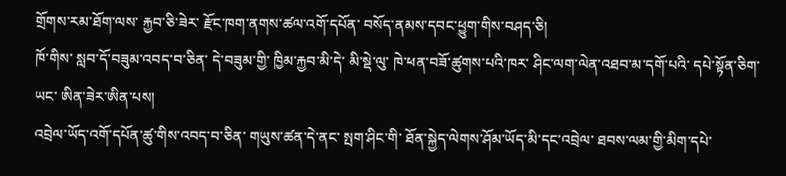གྲོགས་རམ་ཐོག་ལས་ རྐྱབ་ཅི་ཟེར་ རྫོང་ཁག་ནགས་ཚལ་འགོ་དཔོན་ བསོད་ནམས་དབང་ཕྱུག་གིས་བཤད་ཅི།
ཁོ་གིས་ སླབ་དོ་བཟུམ་འབད་བ་ཅིན་ དེ་བཟུམ་གྱི་ ཁྱིམ་རྐྱབ་མི་དེ་ མི་སྡེ་ལུ་ ཁེ་ཕན་བཟོ་ཚུགས་པའི་ཁར་ ཤིང་ལག་ལེན་འཐབ་མ་དགོ་པའི་ དཔེ་སྟོན་ཅིག་ཡང་ ཨིན་ཟེར་ཨིན་པས།
འབྲེལ་ཡོད་འགོ་དཔོན་ཚུ་གིས་འབད་བ་ཅིན་ གཡུས་ཚན་དེ་ནང་ སྤག་ཤིང་གི་ ཐོན་སྐྱེད་ལེགས་ཤོམ་ཡོད་མི་དང་འབྲེལ་ ཐབས་ལམ་གྱི་མིག་དཔེ་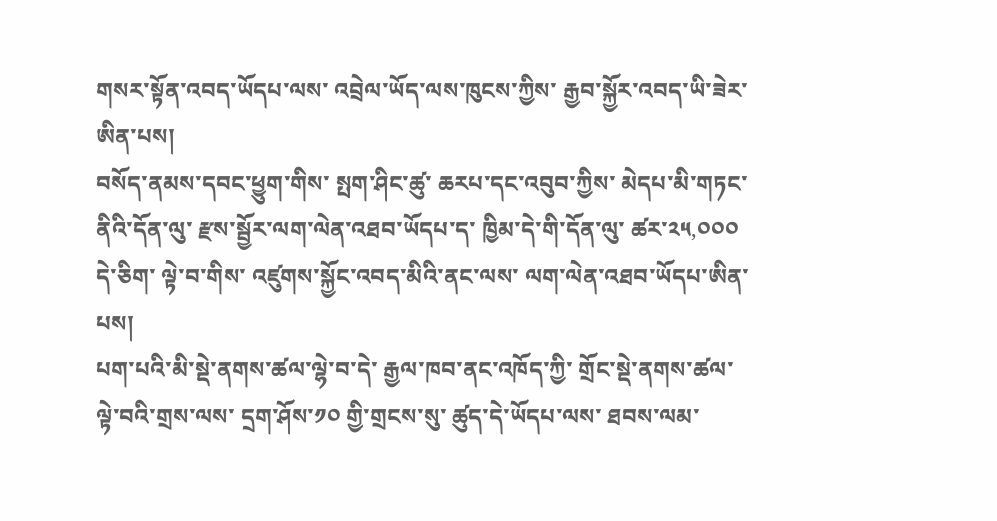གསར་སྟོན་འབད་ཡོདཔ་ལས་ འབྲེལ་ཡོད་ལས་ཁུངས་ཀྱིས་ རྒྱབ་སྐྱོར་འབད་ཡི་ཟེར་ཨིན་པས།
བསོད་ནམས་དབང་ཕྱུག་གིས་ སྤག་ཤིང་ཚུ་ ཆརཔ་དང་འབུབ་ཀྱིས་ མེདཔ་མི་གཏང་ནིའི་དོན་ལུ་ རྫས་སྦྱོར་ལག་ལེན་འཐབ་ཡོདཔ་ད་ ཁྱིམ་དེ་གི་དོན་ལུ་ ཚར་༢༥,༠༠༠ དེ་ཅིག་ ལྟེ་བ་གིས་ འཛུགས་སྐྱོང་འབད་མིའི་ནང་ལས་ ལག་ལེན་འཐབ་ཡོདཔ་ཨིན་པས།
པག་པའི་མི་སྡེ་ནགས་ཚལ་ལྷེ་བ་དེ་ རྒྱལ་ཁབ་ནང་འཁོད་ཀྱི་ གྲོང་སྡེ་ནགས་ཚལ་ལྟེ་བའི་གྲས་ལས་ དྲག་ཤོས་༡༠ གྱི་གྲངས་སུ་ ཚུད་དེ་ཡོདཔ་ལས་ ཐབས་ལམ་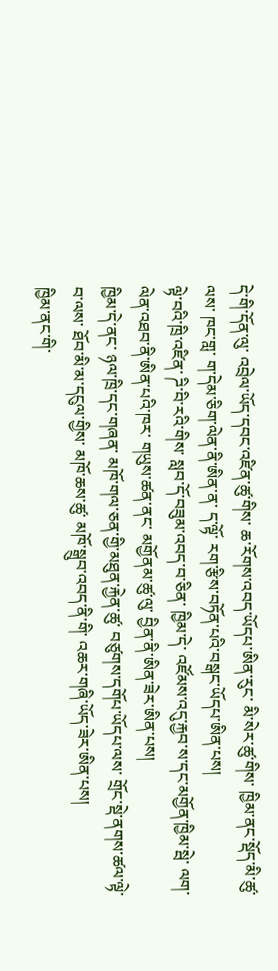དེ་གི་དོན་ལུ་ འབྲེལ་ཡོད་དབང་འཛིན་ཚུ་གིས་ ཆ་རོགས་འབད་ཡོདཔ་ཨིན་རུང་ མི་སེར་ཚུ་གིས་ ཁྱིམ་ནང་སྡོད་མི་ཚུ་ལས་ ཁང་གླ་ ག་དེམ་ཅིག་ལེན་ནི་ཨིན་ན་ ད་ལྟོ་ རག་རྩིས་བཏོན་པའི་བསྒང་ཡོདཔ་ཨིན་པས།
ལྟེ་བའི་ཁྲི་འཛིན་ ཌི་བི་རའི་གིས་ སླབ་དོ་བཟུམ་འབད་བ་ཅིན་ ཁྱིམ་དེ་ འཛོམས་འདུ་རྐྱབ་ས་དང་མགྱོན་ཁྱིམ་སྦེ་ ལག་ལེན་འཐབ་ནི་ཨིན་པའི་ཁར་ གཡུས་ཚན་ནང་ མགྱོནམ་ཚུ་ལུ་ བྱིན་ནི་ཨིན་ཟེར་ཨིན་པས།
ཁྱིམ་དེ་ནང་ ཉལ་ཁྲི་དང་གཞན་ མཁོ་གལ་ཅན་གྱི་མཐུན་རྐྱེན་ཚུ་ བཙུགས་དགོཔ་ཡོདཔ་ལས་ གྲོང་སྡེ་ནགས་ཚལ་ལྟེ་བ་ལས་ ཐོབ་མི་མ་དངུལ་གྱིས་ མཁོ་ཆས་ཚུ་ མཁོ་སྒྲུབ་འབད་ནི་གི་ འཆར་གཞི་ཡོད་ཟེར་ཨིན་པས།
ཁྱིམ་ནང་གི་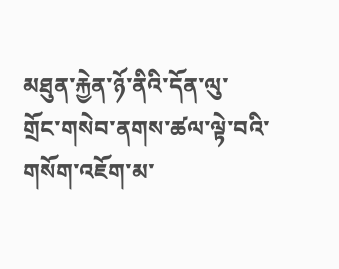མཐུན་རྐྱེན་ཉོ་ནིའི་དོན་ལུ་  གྲོང་གསེབ་ནགས་ཚལ་ལྟེ་བའི་ གསོག་འཇོག་མ་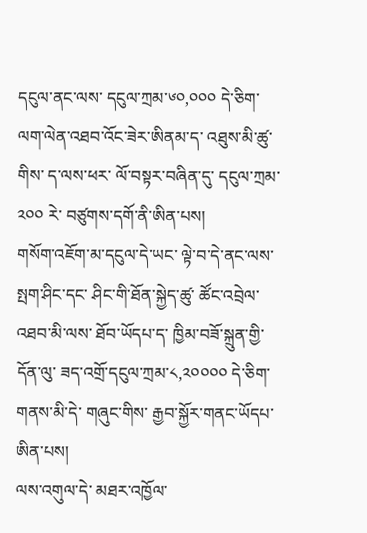དངུལ་ནང་ལས་ དངུལ་ཀྲམ་༦༠,༠༠༠ དེ་ཅིག་ ལག་ལེན་འཐབ་འོང་ཟེར་ཨིནམ་ད་ འཐུས་མི་ཚུ་གིས་ ད་ལས་ཕར་ ལོ་བསྟར་བཞིན་དུ་ དངུལ་ཀྲམ་༢༠༠ རེ་ བཙུགས་དགོ་ནི་ཨིན་པས།
གསོག་འཇོག་མ་དངུལ་དེ་ཡང་ ལྟེ་བ་དེ་ནང་ལས་ སྤག་ཤིང་དང་ ཤིང་གི་ཐོན་སྐྱེད་ཚུ་ ཚོང་འབྲེལ་འཐབ་མི་ལས་ ཐོབ་ཡོདཔ་ད་ ཁྱིམ་བཟོ་སྐྲུན་གྱི་དོན་ལུ་ ཟད་འགྲོ་དངུལ་ཀྲམ་༨,༢༠༠༠༠ དེ་ཅིག་ གནས་མི་དེ་ གཞུང་གིས་ རྒྱབ་སྐྱོར་གནང་ཡོདཔ་ཨིན་པས།
ལས་འགུལ་དེ་ མཐར་འཁྱོལ་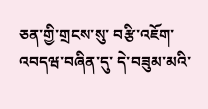ཅན་གྱི་གྲངས་སུ་ བརྩི་འཇོག་འབདཝ་བཞིན་དུ་ དེ་བཟུམ་མའི་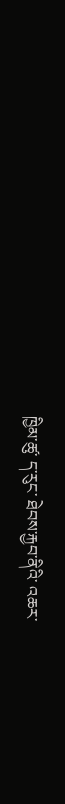ཁྱིམ་ཚུ་ ད་རུང་ ཐེབས་རྐྱབ་ནིའི་ འཆར་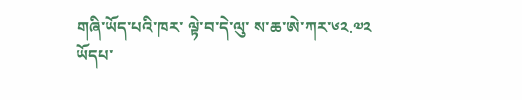གཞི་ཡོད་པའི་ཁར་ ལྟེ་བ་དེ་ལུ་ ས་ཆ་ཨེ་ཀར་༦༢.༧༢ ཡོདཔ་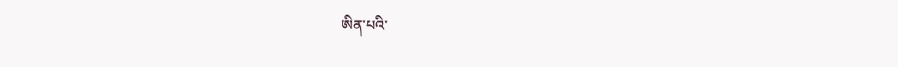ཨིན་པའི་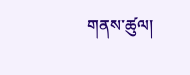གནས་ཚུལ།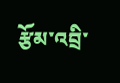རྩོམ་འབྲི་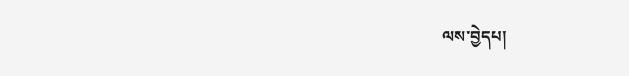ལས་བྱེདཔ།